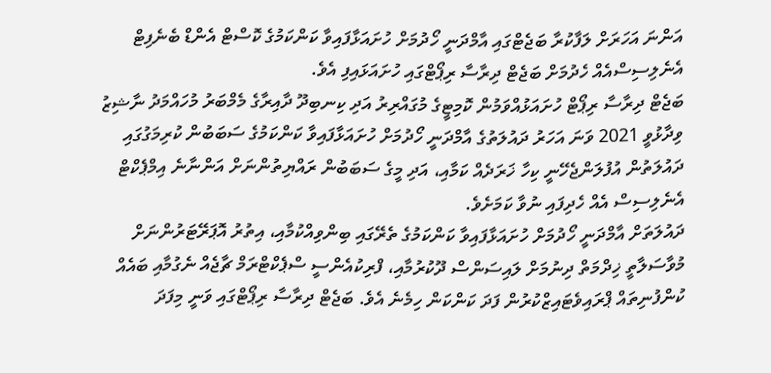އަންނަ އަހަރަށް ލަފާކުރާ ބަޖެޓްގައި އާމްދަނީ ހޯދުމަށް ހުށައަޅާފައިވާ ކަންކަމުގެ ކޮސްޓް އެންޑް ބެނެފިޓް އެނެލިސިސްއެއް ހެދުމަށް ބަޖެޓް ދިރާސާ ރިޕޯޓްގައި ހުށައަޅައިފި އެވެ.
ބަޖެޓް ދިރާސާ ރިޕޯޓް ހުށައަޅުއްވަމުން ކޮމިޓީގެ މުގައްރިރު އަދި ކިނބިދޫ ދާއިރާގެ މެމްބަރު މުހައްމަދު ނާޝިޒު ވިދާޅުވީ 2021 ވަނަ އަހަރު ދައުލަތުގެ އާމްދަނީ ހޯދުމަށް ހުށައަޅާފައިވާ ކަންކަމުގެ ސަބަބުން ކުރިމަގުގައި ދައުލަތުން އުފުލަންޖެހޭނީ ކިހާ ޚަރަދެއް ކަމާއި، އަދި މީގެ ސަބަބުން ރައްޔިތުންނަށް އަންނާނެ އިމްޕެކްޓް އެނެލިސިސް އެއް ހެދިފައި ނުވާ ކަމަށެވެ.
ދައުލަތަށް އާމްދަނީ ހޯދުމަށް ހުށައަޅާފައިވާ ކަންކަމުގެ ތެރޭގައި ބިންވިއްކުމާއި، އިތުރު އޮޕަރޭޓަރުންނަށް މުވާސަލާތީ ޚިދްމަތް ދިނުމަށް ލައިސަންސް ދޫކުރުމާއި، ފްރިކުއެންސީ ސްޕެކްޓްރަމް ޗާޖެއް ނެގުމާއި ބައެއް ކުންފުނިތައް ޕްރައިވެޓައިޒްކުރުން ފަދަ ކަންކަން ހިމެނެ އެވެ. ބަޖެޓް ދިރާސާ ރިޕޯޓްގައި ވަނީ މިފަދަ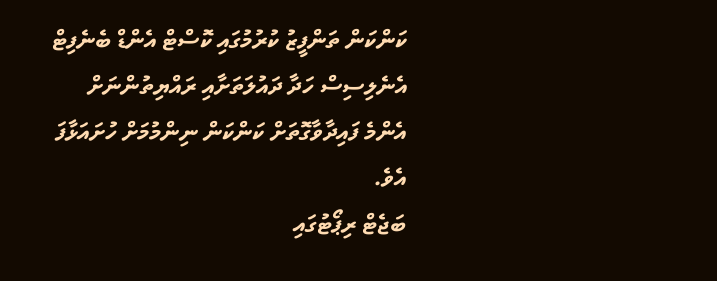ކަންކަން ތަންފީޒު ކުރުމުގައި ކޮސްޓް އެންޑް ބެނެފިޓް އެނެލިސިސް ހަދާ ދައުލަތަށާއި ރައްޔިތުންނަށް އެންމެ ފައިދާވާގޮތަށް ކަންކަން ނިންމުމަށް ހުށައަޅާފަ އެވެ.
ބަޖެޓް ރިޕޯޓުގައި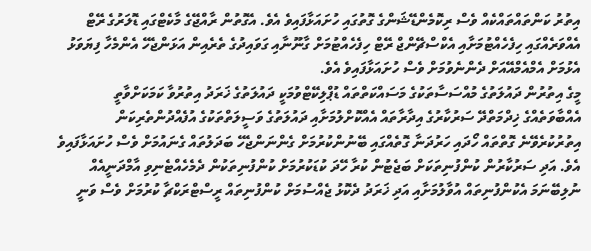އިތުރު ކަންތައްތައްކެއް ވެސް ރިކޮމެންޑޭޝަންގެ ގޮތުގައި ހުށައަޅާފައިވެ އެވެ. އެގޮތުން ރާއްޖޭގެ މާކެޓްގައި ޑޮލަރުގެ ރޭޓް އެއްވަރެއްގައި ހިފެހެއްޓުމަށާއި އެކްސްޗޭންޖް ރޭޓް ހިފެހެއްޓުމަށް ގާނޫނާއި ގަވައިދުގެ ތެރެއިން އަޅަންޖެހޭ އެންމެހާ ފިޔަވަޅު އެޅުމަށް އެމްއެމްއޭއަށް ދެންނެވުމަށް ވެސް ހުށައަޅާފައިވެ އެވެ.
މީގެ އިތުރުން ދައުލަތުގެ މުއްސަސާތަކުގެ މަސައްކަތްތައް ޑުޕްލިކޭޓްވުމަކީ ދައުލަތުގެ ޚަރަދު އިތުރުވާ ކަމަކަށްވާތީ އެއްބާވަތެއްގެ ޚިދްމަތްދޭ ސަރުކާރުގެ އިދާރާތައް އެއްކޮށްލުމަށާއި ދައުލަތުގެ ވަސީލަތްތަކުގެ އުފެއްދުންތެރިކަން އިތުރުކުރެވޭނެ ގޮތްތައް ހޯދައި ހަރުދަނާ ގޮތެއްގައި ބޭނުންކުރުމަށް ގެންނަންޖެހޭ ބަދަލުތައް ގެނައުމަށް ވެސް ހުށައަޅާފައިވެ އެވެ. އަދި ސަރުކާރުން ކުންފުނިތަކަށް ބަޖެޓުން ކުރާ ހޭދަ ކުޑަކުރުމަށް ކުންފުނިތަކުން ދެމެހެއްޓެނިވި އާމްދަނީއެއް ނުލިބޭނަމަ އެކުންފުނިތައް އުވާލުމަށާއި އަދި ޚަރަދު ދެކޮޅު ޖެއްސުމަށް ކުންފުނިތައް ރީސްޓްރަކްޗާ ކުރުމަށް ވެސް ވަނީ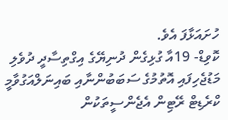ހުށައަޅާފަ އެވެ.
ކޮވިޑް- 19އާ ގުޅިގެން ދުނިޔޭގެ އިގްތިސާދީ ދުވެލި މަޑުޖެހިފައި އޮތުމުގެ ސަބަބުންނާއި ބައިނަލްއަގުވާމީ ކްރެޑިޓް ރޭޓިން އެޖެންސީތަކުން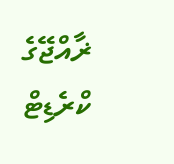ޜާއްޖޭގެ ކްރެޑިޓް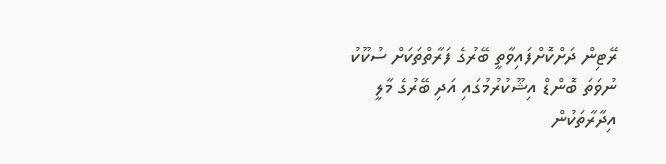ރޭޓިން ދަށްކޮށްފައިވާތީ ބޭރުގެ ފަރާތްތަކަށް ސުކޫކު ނުވަތަ ބޮންޑް އިޝޫކުރުމުގައި އަދި ބޭރުގެ މާލީ އިދާރާތަކުން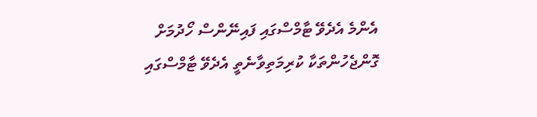އެންމެ އެދެވޭ ޓާމްސްގައި ފައިނޭންސް ހޯދުމަށް ގޮންޖެހުންތަކާ ކުރިމަތިވާނެތީ އެދެވޭ ޓާމްސްގައި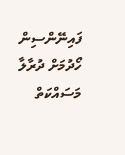ފައިނޭންސިން ހޯދުމަށް ދުރާލާ މަސައްކަތް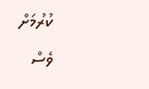ކުރުމަށް ވެސް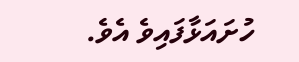ހުށައަޅާފައިވެ އެވެ.